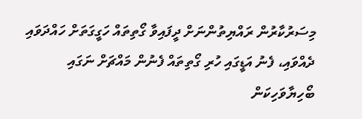މިސަރުކާރުން ރައްޔިތުންނަށް ދީފައިވާ ގޯތިތައް ހަގީގަތަށް ހައްދަވައި ދެއްވައި، ފެނު އަޑީގައި ހުރި ގޯތިތައް ފެނުން މައްޗަށް ނަގައި ބޯހިޔާވަހިކަން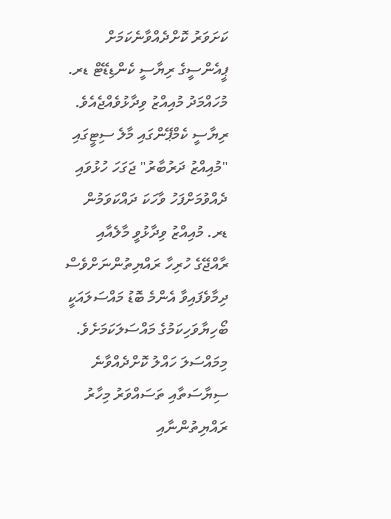ކަށަވަރު ކޮށްދެއްވާނެކަމަށް ޕީއެންސީގެ ރިޔާސީ ކެންޑިޑޭޓް ޑރ. މުހައްމަދު މުއިއްޒު ވިދާޅުވެއްޖެއެވެ.
ރިޔާސީ ކެމްޕޭންގައި މާލެ ސިޓީގައި "މުއިއްޒު ދަރުބާރު" ޖަގަހަ ހުޅުވައި ދެއްވުމަށްފަހު ވާހަކަ ދައްކަވަމުން ޑރ. މުއިއްޒު ވިދާޅުވީ މާލެއާއި ރާއްޖޭގެ ހުރިހާ ރައްޔިތުންނަށްވެސް ދިމާވެފައިވާ އެންމެ ބޮޑު މައްސަލައަކީ ބޯހިޔާވަހިކަމުގެ މައްސަލަކަމަށެވެ. މިމައްސަލަ ހައްލު ކޮށްދެއްވާނެ ސިޔާސަތާއި ތަސައްވަރު މިހާރު ރައްޔިތުންނާއި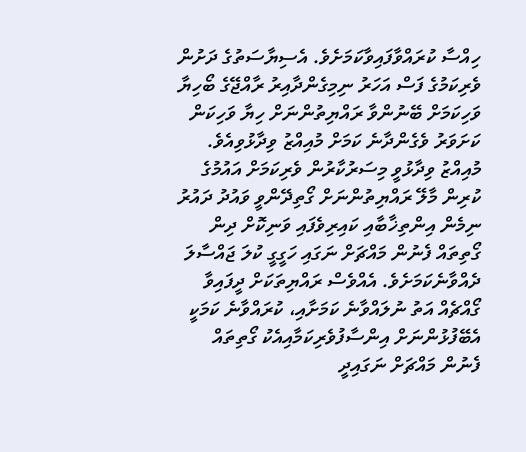ހިއްސާ ކުރައްވާފައިވާކަމަށެވެ. އެސިޔާސަތުގެ ދަށުން ވެރިކަމުގެ ފަސް އަހަރު ނިމިގެންދާއިރު ރާއްޖޭގެ ބޯހިޔާ ވަހިކަމަށް ބޭނުންވާ ރައްޔިތުންނަށް ހިޔާ ވަހިކަން ކަށަވަރު ވެގެންދާނެ ކަމަށް މުއިއްޒު ވިދާޅުވިއެވެ.
މުއިއްޒު ވިދާޅުވީ މިސަރުކާރުން ވެރިކަމަށް އައުމުގެ ކުރިން މާލޭ ރައްޔިތުންނަށް ގޯތިދޭންވީ ވައުދު ދައުރު ނިމެން އިންތިޚާބާއި ކައިރިވެފައި ވަނިކޮށް ދިން ގޯތިތައް ފެނުން މައްޗަށް ނަގައި ހަގީގީ ކުލަ ޖައްސާލަ ދެއްވާނެކަމަށެވެ. އެއްވެސް ރައްޔިތަކަށް ދީފައިވާ ގޯއްޗެއް އަތު ނުލައްވާނެ ކަމަށާއި، ކުރައްވާނެ ކަމަކީ އެބޭފުޅުންނަށް އިންސާފުވެރިކަމާއިއެކު ގޯތިތައް ފެނުން މައްޗަށް ނަގައިދީ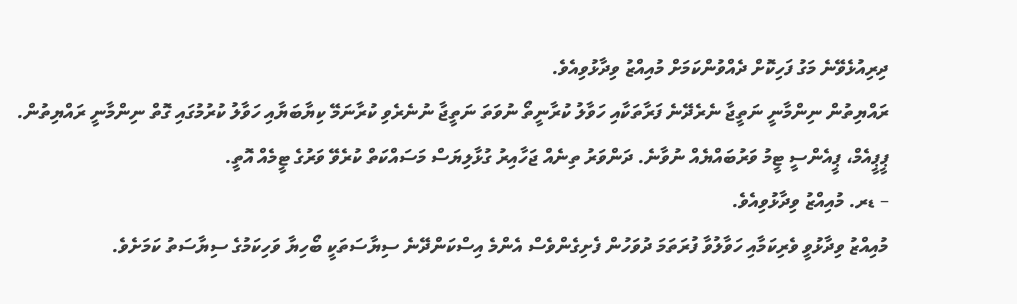ދިރިއުޅެވޭނެ މަގު ފަހިކޮށް ދެއްވުންކަމަށް މުއިއްޒު ވިދާޅުވިއެވެ.
ރައްޔިތުން ނިންމާނީ ނަތީޖާ ނެރެދޭނެ ފަރާތަކާއި ހަވާލު ކުރާނީތޯ ނުވަތަ ނަތީޖާ ނުނެރެވި ކުރާނަމޭ ކިޔާބަޔާއި ހަވާލު ކުރުމުގައި ގޮތް ނިންމާނީ ރައްޔިތުން. ޕީޕީއެމް، ޕީއެންސީ ޓީމު ވަރުބައްޔެއް ނުވާނެ. ދަންވަރު ތިނެއް ޖަހާއިރު ގުޅާލިޔަސް މަސައްކަތް ކުރެވޭ ވަރުގެ ޓީމެއް އޮތީ.
– ޑރ. މުއިއްޒު ވިދާޅުވިއެވެ.
މުއިއްޒު ވިދާޅުވީ ވެރިކަމާއި ހަވާލުވާ ފުރަތަމަ ދުވަހުން ފެށިގެންވެސް އެންމެ އިސްކަންދޭނެ ސިޔާސަތަކީ ބޯހިޔާ ވަހިކަމުގެ ސިޔާސަތު ކަމަށެވެ.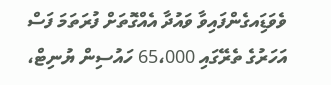ވެވަޑަިއގެންފައިވާ ވައުދާ އެއްގޮތަށް ފުރަތަމަ ފަސް އަހަރުގެ ތެރޭގައި 65،000 ހައުސިން ޔުނިޓް،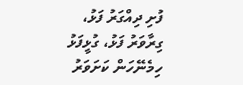ފުށި ދިއްގަރު ފަޅު، ގިރާވަރު ފަޅު، ގުޅީފަޅު ހިމެނޭހަން ކަށަވަރު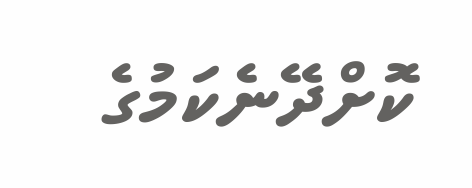ކޮށްދޭނެކަމުގެ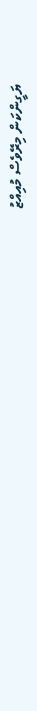ޔަގީންކަން މިރޭވެސް މުއިއްޒު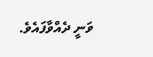ވަނީ ދެއްވާފައެވެ.